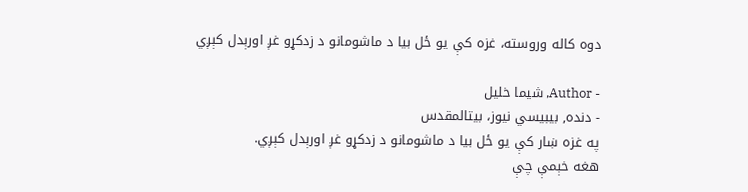دوه کاله وروسته، غزه کې یو ځل بیا د ماشومانو د زدکړو غږ اورېدل کېږي

- Author, شیما خلیل
- دنده, بيبيسي نيوز، بیتالمقدس
په غزه ښار کې یو ځل بیا د ماشومانو د زدکړو غږ اورېدل کېږي.
هغه خېمې چې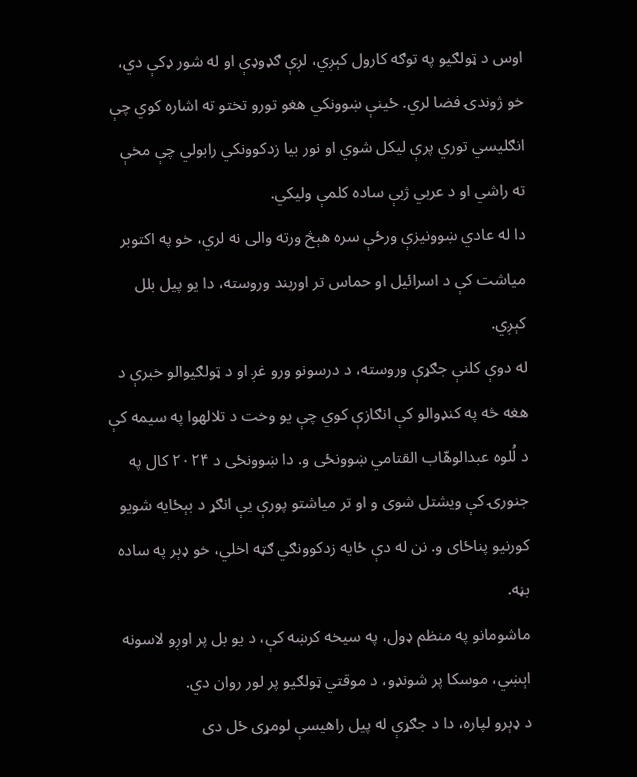اوس د ټولګیو په توګه کارول کېږي، لږې ګډوډې او له شور ډکې دي، خو ژوندۍ فضا لري. ځینې ښوونکي هغو تورو تختو ته اشاره کوي چې انګلیسي توري پرې لیکل شوي او نور بیا زدکوونکي رابولي چې مخې ته راشي او د عربي ژبې ساده کلمې ولیکي.
دا له عادي ښوونیزې ورځې سره هېڅ ورته والی نه لري، خو په اکتوبر میاشت کې د اسرائیل او حماس تر اوربند وروسته، دا یو پیل بلل کېږي.
له دوې کلنې جګړې وروسته، د درسونو ورو غږ او د ټولګیوالو خبرې د هغه څه په کنډوالو کې انګازې کوي چې یو وخت د تلالهوا په سیمه کې د لُلوه عبدالوهّاب القتامي ښوونځی و. دا ښوونځی د ۲۰۲۴ کال په جنورۍ کې ویشتل شوی و او تر میاشتو پورې یې انګړ د بېځایه شویو کورنیو پناځای و. نن له دې ځایه زدکوونګي ګټه اخلي، خو ډېر په ساده بڼه.
ماشومانو په منظم ډول، په سیخه کرښه کې، د یو بل پر اوږو لاسونه اېښي، موسکا پر شونډو، د موقتي ټولګیو پر لور روان دي.
د ډېرو لپاره، دا د جګړې له پیل راهیسې لومړی ځل دی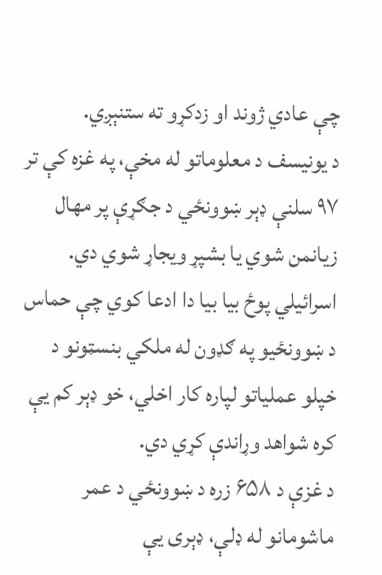چې عادي ژوند او زدکړو ته ستنېږي.
د یونیسف د معلوماتو له مخې، په غزه کې تر ۹۷ سلنې ډېر ښوونځي د جګړې پر مهال زیانمن شوي یا بشپړ ویجاړ شوي دي. اسرائیلي پوځ بیا بیا دا ادعا کوي چې حماس د ښوونځیو په ګډون له ملکي بنسټونو د خپلو عملیاتو لپاره کار اخلي، خو ډېر کم یې کره شواهد وړاندې کړي دي.
د غزې د ۶۵۸ زره د ښوونځي د عمر ماشومانو له ډلې، ډېری یې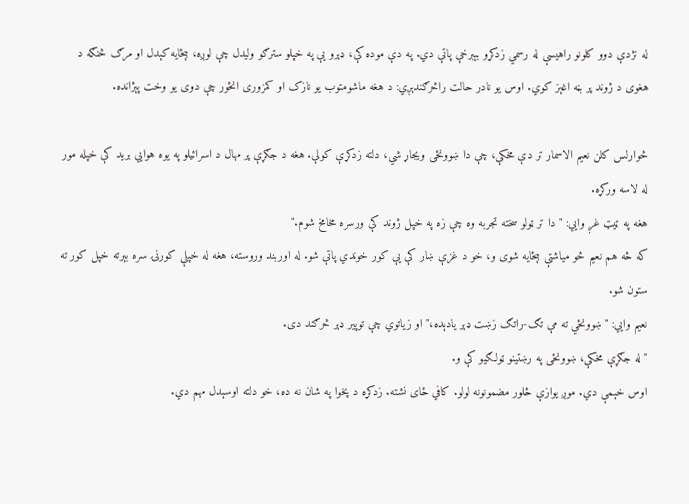له نژدې دوو کلونو راهیسې له رسمي زدکړو بېبرخې پاتې دي. په دې موده کې، ډېرو یې په خپلو سترګو ولیدل چې لوږه، بېځایه کېدل او مرګ څنګه د هغوی د ژوند پر بڼه اغېز کوي. اوس یو نادر حالت راڅرګندېږي: د هغه ماشومتوب یو نازک او کمزوری انځور چې دوی یو وخت پېژانده.

څوارلس کلن نعیم الاسمار تر دې مخکې، چې دا ښوونځی ویجاړ شي، دلته زدکړې کولې. هغه د جګړې پر مهال د اسرائیلو په یوه هوايي برید کې خپله مور له لاسه ورکړه.
هغه په ټيټ غږ وایي: "دا تر ټولو سخته تجربه وه چې زه په خپل ژوند کې ورسره مخامخ شوم."
که څه هم نعیم څو میاشتې بېځایه شوی و، خو د غزې ښار کې یې کور خوندي پاتې شو. له اوربند وروسته، هغه له خپلې کورنۍ سره بېرته خپل کور ته ستون شو.
نعیم وایي: "ښوونځي ته مې تګ-راتګ زښت ډېر یادېده،" او زیاتوي چې توپیر ډېر څرګند دی.
"له جګړې مخکې، ښوونځی په رښتینو ټولګیو کې و.
اوس خېمې دي. موږ یوازې څلور مضمونونه لولو. کافي ځای نشته. زدکړه د پخوا په شان نه ده، خو دلته اوسېدل مهم دي.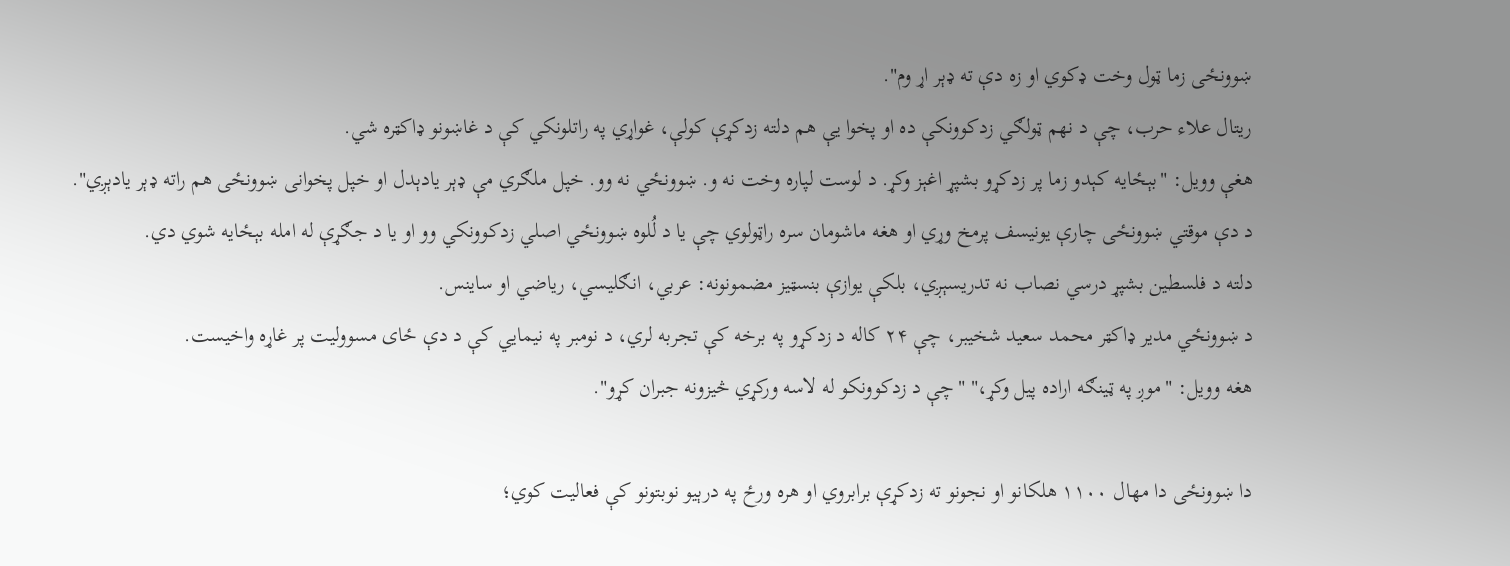ښوونځی زما ټول وخت ډکوي او زه دې ته ډېر اړ وم".
ریتال علاء حرب، چې د نهم ټولګي زدکوونکې ده او پخوا یې هم دلته زدکړې کولې، غواړي په راتلونکي کې د غاښونو ډاکټره شي.
هغې وویل: "بېځایه کېدو زما پر زدکړو بشپړ اغېز وکړ. د لوست لپاره وخت نه و. ښوونځي نه وو. خپل ملګري مې ډېر یادېدل او خپل پخوانی ښوونځی هم راته ډېر یادېږي".
د دې موقتي ښوونځی چارې یونیسف پرمخ وړي او هغه ماشومان سره راټولوي چې یا د لُلوه ښوونځي اصلي زدکوونکي وو او یا د جګړې له امله بېځایه شوي دي.
دلته د فلسطین بشپړ درسي نصاب نه تدریسېږي، بلکې یوازې بنسټیز مضمونونه: عربي، انګلیسي، ریاضي او ساینس.
د ښوونځي مدیر ډاکټر محمد سعید شخیبر، چې ۲۴ کاله د زدکړو په برخه کې تجربه لري، د نومبر په نیمايي کې د دې ځای مسوولیت پر غاړه واخیست.
هغه وویل: "موږ په ټینګه اراده پیل وکړ،" "چې د زدکوونکو له لاسه ورکړي څیزونه جبران کړو".

دا ښوونځی دا مهال ۱۱۰۰ هلکانو او نجونو ته زدکړې برابروي او هره ورځ په درېیو نوبتونو کې فعالیت کوي؛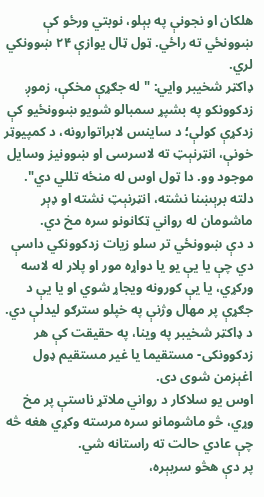هلکان او نجونې په بېلو، نوبتي ورځو کې ښوونځي ته راځي. ټول ټال یوازې ۲۴ ښوونکي لري.
ډاکټر شخیبر وایي: "له جګړې مخکې، زموږ زدکوونکو په بشپړ سمبالو شویو ښوونځیو کې زدکړې کولې؛ د ساینس لابراتوارونه، د کمپیوټر خونې، انټرنېټ ته لاسرسی او ښوونیز وسایل موجود وو. دا ټول اوس له منځه تللي دي".
دلته برېښنا نشته، انټرنېټ نشته او ډېر ماشومان له رواني ټکانونو سره مخ دي.
د دې ښوونځي تر سلو زیات زدکوونکي داسې دي چې یا یې یو یا دواړه مور او پلار له لاسه ورکړي، یا یې کورونه ویجاړ شوي او یا یې د جګړې پر مهال وژنې په خپلو سترګو لیدلې دي. د ډاکټر شخیبر په وینا، په حقیقت کې هر زدکوونکی- مستقیما یا غیر مستقیم ډول اغېزمن شوی دی.
اوس یو سلاکار د رواني ملاتړ ناستې پر مخ وړي، څو ماشومانو سره مرسته وکړي هغه څه چې عادي حالت ته راستانه شي.
پر دې هڅو سربېره،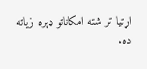اړتیا تر شته امکاناتو ډېره زیاته ده.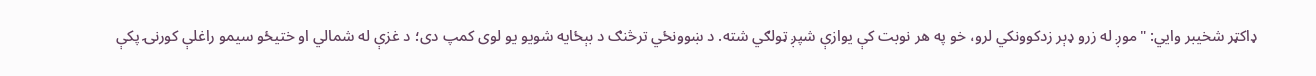ډاکټر شخیبر وایي: "موږ له زرو ډېر زدکوونکي لرو، خو په هر نوبت کې یوازې شپږ ټولګي شته. د ښوونځي ترڅنګ د بېځایه شویو یو لوی کمپ دی؛ د غزې له شمالي او ختیځو سیمو راغلې کورنۍ پکې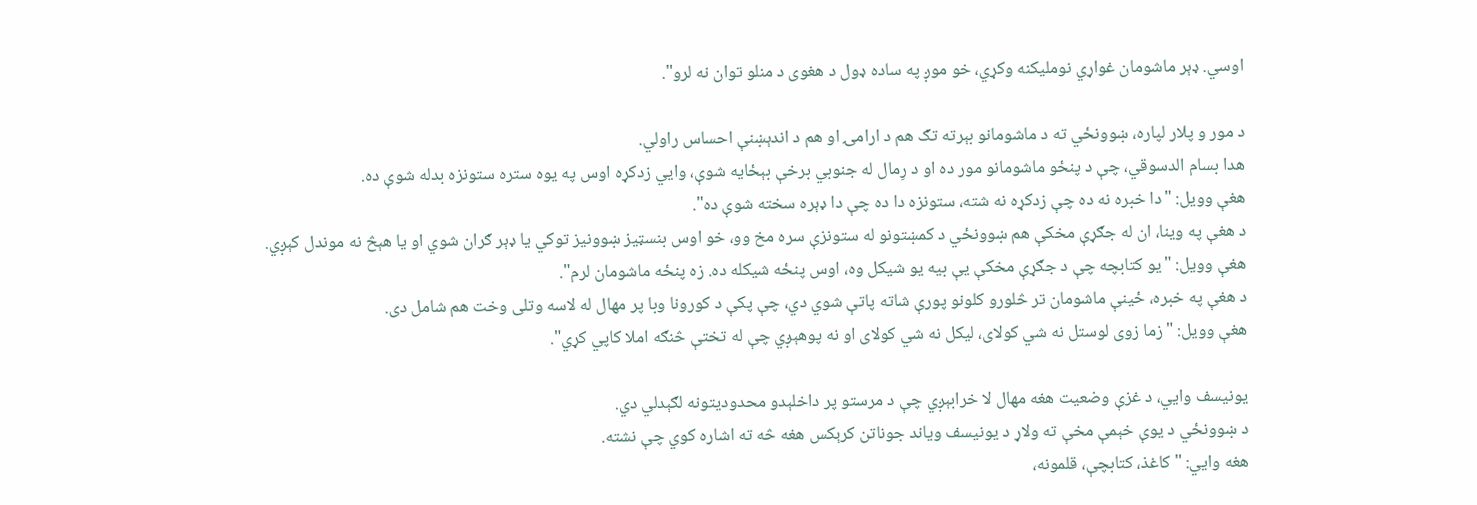اوسي. ډېر ماشومان غواړي نوملیکنه وکړي، خو موږ په ساده ډول د هغوی د منلو توان نه لرو".

د مور و پلار لپاره، ښوونځي ته د ماشومانو بېرته تګ هم د ارامۍ او هم د اندېښنې احساس راولي.
هدا بسام الدسوقي، چې د پنځو ماشومانو مور ده او د رِمال له جنوبي برخې بېځایه شوې، وایي زدکړه اوس په یوه ستره ستونزه بدله شوې ده.
هغې وویل: "دا خبره نه ده چې زدکړه نه شته، ستونزه دا ده چې دا ډېره سخته شوې ده".
د هغې په وینا، ان له جګړې مخکې هم ښوونځي د کمښتونو له ستونزې سره مخ وو، خو اوس بنسټیز ښوونیز توکي یا ډېر ګران شوي او یا هېڅ نه موندل کېږي.
هغې وویل: "یو کتابچه چې د جګړې مخکې یې بیه یو شیکل وه، اوس پنځه شیکله ده. زه پنځه ماشومان لرم".
د هغې په خبره، ځینې ماشومان تر څلورو کلونو پورې شاته پاتې شوي دي، چې پکې د کورونا وبا پر مهال له لاسه وتلی وخت هم شامل دی.
هغې وویل: "زما زوی لوستل نه شي کولای، لیکل نه شي کولای او نه پوهېږي چې له تختې څنګه املا کاپي کړي".

یونیسف وایي، د غزې وضعیت هغه مهال لا خرابېږي چې د مرستو پر داخلېدو محدودیتونه لګېدلي دي.
د ښوونځي د یوې خېمې مخې ته ولاړ د یونیسف ویاند جوناتن کرېکس هغه څه ته اشاره کوي چې نشته.
هغه وایي: "کاغذ، کتابچې، قلمونه،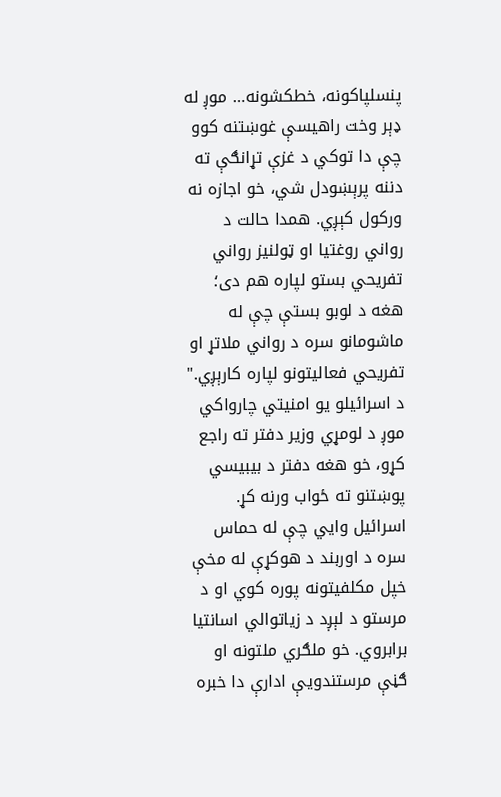پنسلپاکونه، خطکشونه… موږ له ډېر وخت راهیسې غوښتنه کوو چې دا توکي د غزې تړانګې ته دننه پرېښودل شي، خو اجازه نه ورکول کېږي. همدا حالت د رواني روغتیا او ټولنیز رواني تفریحي بستو لپاره هم دی؛ هغه د لوبو بستې چې له ماشومانو سره د رواني ملاتړ او تفریحي فعالیتونو لپاره کارېږي."
د اسرائیلو یو امنیتي چارواکي موږ د لومړي وزیر دفتر ته راجع کړو، خو هغه دفتر د بيبيسي پوښتنو ته ځواب ورنه کړ.
اسرائیل وایي چې له حماس سره د اوربند د هوکړې له مخې خپل مکلفیتونه پوره کوي او د مرستو د لېږد د زیاتوالي اسانتیا برابروي. خو ملګري ملتونه او ګڼې مرستندویې ادارې دا خبره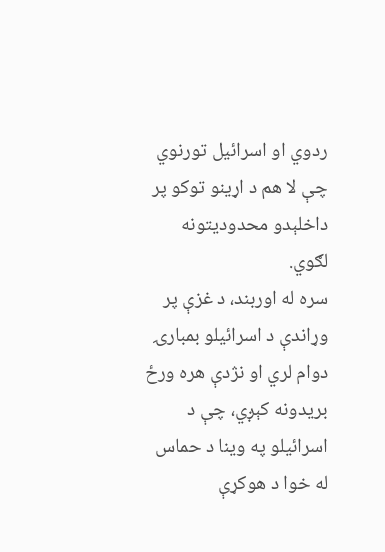ردوي او اسرائیل تورنوي چې لا هم د اړینو توکو پر داخلېدو محدودیتونه لګوي.
سره له اوربند، د غزې پر وړاندې د اسرائیلو بمبارۍ دوام لري او نژدې هره ورځ بریدونه کېږي، چې د اسرائیلو په وینا د حماس له خوا د هوکړې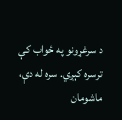د سرغړونو په ځواب کې ترسره کېږي. سره له دې، ماشومان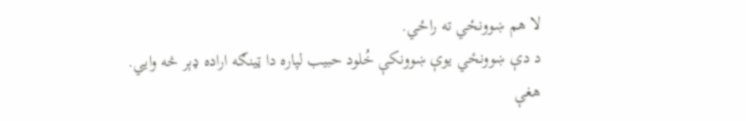لا هم ښوونځي ته راځي.
د دې ښوونځي یوې ښوونکې خُلود حبیب لپاره دا ټینګه اراده ډېر څه وایي.
هغې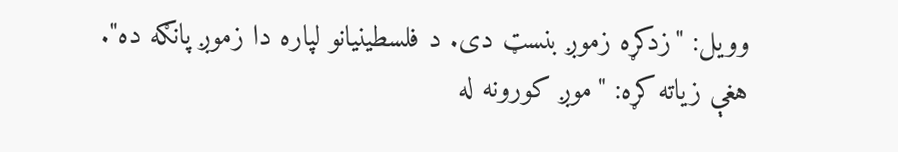وویل: "زدکړه زموږ بنسټ دی. د فلسطینیانو لپاره دا زموږ پانګه ده".
هغې زیاته کړه: "موږ کورونه له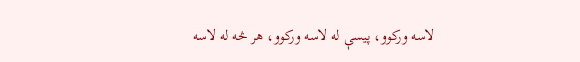لاسه ورکوو، پیسې له لاسه ورکوو، هر څه له لاسه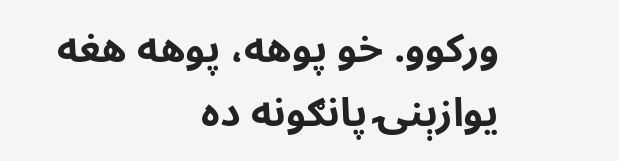ورکوو. خو پوهه، پوهه هغه یوازېنۍ پانګونه ده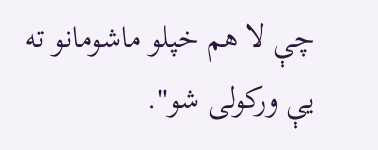چې لا هم خپلو ماشومانو ته یې ورکولی شو".